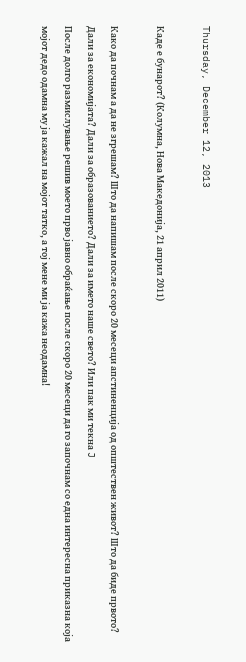Thursday, December 12, 2013

Каде е бунарот? (Колумна, Нова Македонија, 21 април 2011)

Како да почнам а да не згрешам? Што да напишам после скоро 20 месеци апстиненција од општествен живот? Што да биде првото? Дали за економијата? Дали за образованието? Дали за името наше свето? Или пак ми текна J
После долго размислување решив моето прво јавно обраќање после скоро 20 месеци да го започнам со една интересна приказна која мојот дедо одамна му ја кажал на мојот татко, а тој мене ми ја кажа неодамна!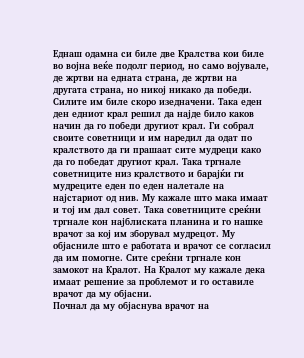Еднаш одамна си биле две Кралства кои биле во војна веќе подолг период, но само војувале, де жртви на едната страна, де жртви на другата страна, но никој никако да победи. Силите им биле скоро изедначени. Така еден ден едниот крал решил да најде било каков начин да го победи другиот крал. Ги собрал своите советници и им наредил да одат по кралството да ги прашаат сите мудреци како да го победат другиот крал. Така тргнале советниците низ кралството и барајќи ги мудреците еден по еден налетале на најстариот од нив. Му кажале што мака имаат и тој им дал совет. Така советниците среќни тргнале кон најблиската планина и го нашке врачот за кој им зборувал мудрецот. Му објасниле што е работата и врачот се согласил да им помогне. Сите среќни тргнале кон замокот на Кралот. На Кралот му кажале дека имаат решение за проблемот и го оставиле врачот да му објасни.
Почнал да му објаснува врачот на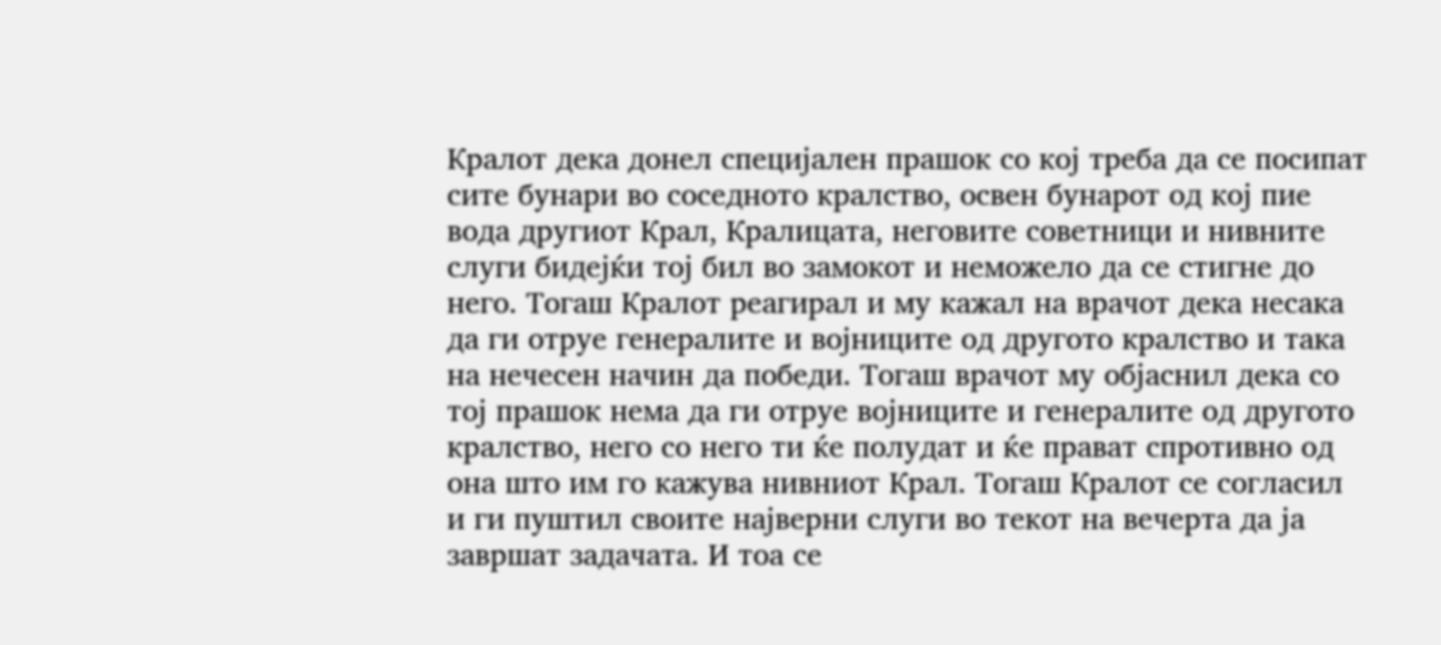Кралот дека донел специјален прашок со кој треба да се посипат сите бунари во соседното кралство, освен бунарот од кој пие вода другиот Крал, Кралицата, неговите советници и нивните слуги бидејќи тој бил во замокот и неможело да се стигне до него. Тогаш Кралот реагирал и му кажал на врачот дека несака да ги отруе генералите и војниците од другото кралство и така на нечесен начин да победи. Тогаш врачот му објаснил дека со тој прашок нема да ги отруе војниците и генералите од другото кралство, него со него ти ќе полудат и ќе прават спротивно од она што им го кажува нивниот Крал. Тогаш Кралот се согласил и ги пуштил своите најверни слуги во текот на вечерта да ја завршат задачата. И тоа се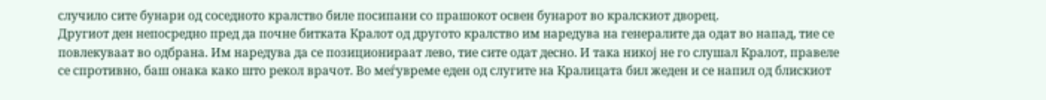случило сите бунари од соседното кралство биле посипани со прашокот освен бунарот во кралскиот дворец.
Другиот ден непосредно пред да почне битката Кралот од другото кралство им наредува на генералите да одат во напад, тие се повлекуваат во одбрана. Им наредува да се позиционираат лево, тие сите одат десно. И така никој не го слушал Кралот, правеле се спротивно, баш онака како што рекол врачот. Во меѓувреме еден од слугите на Кралицата бил жеден и се напил од блискиот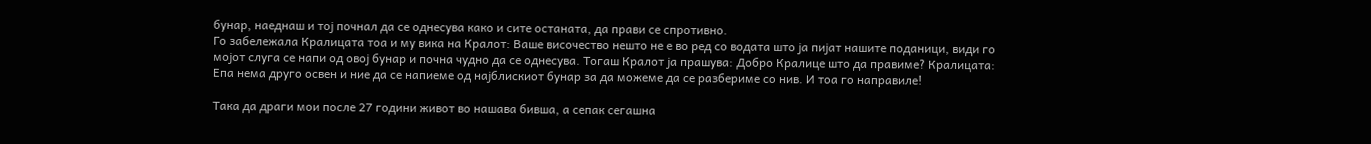бунар, наеднаш и тој почнал да се однесува како и сите останата, да прави се спротивно.
Го забележала Кралицата тоа и му вика на Кралот: Ваше височество нешто не е во ред со водата што ја пијат нашите поданици, види го мојот слуга се напи од овој бунар и почна чудно да се однесува. Тогаш Кралот ја прашува: Добро Кралице што да правиме? Кралицата: Епа нема друго освен и ние да се напиеме од најблискиот бунар за да можеме да се разбериме со нив. И тоа го направиле!

Така да драги мои после 27 години живот во нашава бивша, а сепак сегашна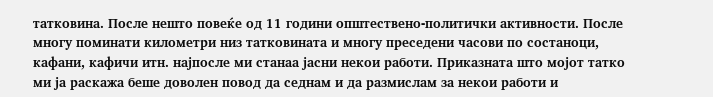татковина. После нешто повеќе од 11 години општествено-политички активности. После многу поминати километри низ татковината и многу преседени часови по состаноци, кафани, кафичи итн. најпосле ми станаа јасни некои работи. Приказната што мојот татко ми ја раскажа беше доволен повод да седнам и да размислам за некои работи и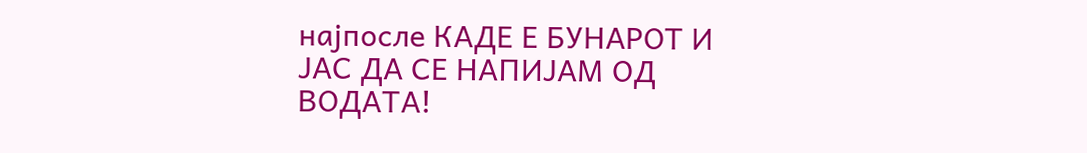најпосле КАДЕ Е БУНАРОТ И ЈАС ДА СЕ НАПИЈАМ ОД ВОДАТА!